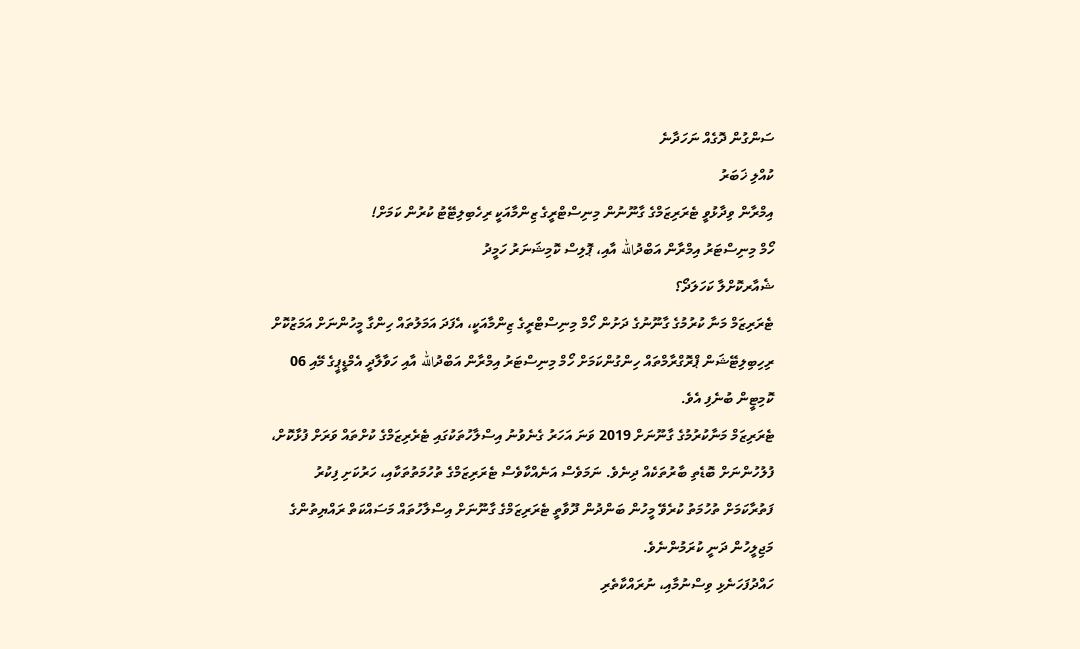ސަންގުން ދޮގެއް ނަހަދާނެ
ކުއްލި ޚަބަރު
އިމްރާން ވިދާޅުވީ ޓެރަރިޒަމްގެ ގާނޫނުން މިނިސްޓްރީގެ ޒިންމާއަކީ ރިހެބިލިޓޭޓު ކުރުން ކަމަށް!
ހޯމް މިނިސްޓަރު އިމްރާން އަބްދުالله އާއި، ޕޮލިސް ކޮމިޝަނަރު ހަމީދު
ޝެއާރކޮށްލާ ކަހަލަދޯ؟
ޓެރަރިޒަމް މަނާ ކުރުމުގެ ގާނޫނުގެ ދަށުން ހޯމް މިނިސްޓްރީގެ ޒިންމާއަކީ، އެފަދަ އަމަލުތައް ހިންގާ މީހުންނަށް އަމަޒުކޮށް ރިހިބިލިޓޭޝަން ޕްރޮގްރާމްތައް ހިންގުންކަމަށް ހޯމް މިނިސްޓަރު އިމްރާން އަބްދުالله އާއި ހަވާލާދީ އެމްޑީޕީގެ މޭއި 06 ކޮމިޓީން ބުނެފި އެވެ.
ޓެރަރިޒަމް މަނާކުރުމުގެ ގާނޫނަށް 2019 ވަނަ އަހަރު ގެނެވުނު އިސްލާހުތަކުގައި ޓެރެރިޒަމްގެ ކުށްތައް ވަރަށް ފުޅާކޮށް، ފުލުހުންނަށް ބޮޑެތި ބާރުތަކެއް ދިނެވެ. ނަމަވެސް އަނެއްކާވެސް ޓެރަރިޒަމްގެ ތުހުމަތުތަކާއި، ހަރުކަށި ފިކުރު ފަތުރާކަމަށް ތުހުމަތު ކުރެވޭ މީހުން ބަންދުން ދޫވާތީ ޓެރަރިޒަމްގެ ގާނޫނަށް އިސްލާހުތައް މަސައްކަތް ރައްޔިތުންގެ މަޖިލީހުން ދަނީ ކުރަމުންނެވެ.
ހައްދުފަހަނެޅި ވިސްނުމާއި، ނުރައްކާތެރި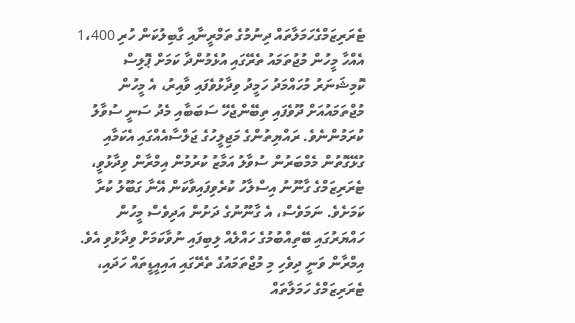ޓެރަރިޒަމްގެހަމަލާތައް ދިނުމުގެ ތަމްރީނާއި ގާބިލުކަން ހުރި 1،400 އެއްހާ މީހުން މުޖުތަމައު ތެރޭގައި އުޅެމުންދާ ކަމަށް ޕޮލިސް ކޮމިޝަނަރު މުހައްމަދު ހަމީދު ވިދާޅުވެފައި ވާއިރު، އެ މީހުން މުޖްތަމައުއަށް ދޫވެފައި ތިބޭންޖެހޭ ސަބަބާއި މެދު ސަނީ ސުވާލު ކުރަމުންނެވެ. ރައްޔިތުންގެ މަޖިލީހުގެ ޖަލްސާއެއްގައި އެކަމާއި ގުޅޭގޮތުން މެމްބަރުން ސުވާލު އަމާޒު ކުރުމުން އިމްރާން ވިދާޅުވީ، ޓެރަރިޒަމްގެ ގާނޫނު އިސްލާހު ކުރެވިފައިވާކަން އޭނާ ގަބޫލު ކުރާ ކަމަށެވެ. ނަމަވެސް، އެ ގާނޫނުގެ ދަށުން އަދިވެސް މީހުން ހައްޔަރުގައި ބޭތިއްބުމުގެ ހައްލެއް ލިބިފައި ނުވާކަމަށް ވިދާޅުވި އެވެ.
އިމްރާން ވަނީ ދިވެހި މި މުޖްތަމައުގެ ތެރޭގައި އައިއީޑީތައް ހަދައި، ޓެރަރިޒަމްގެ ހަމަލާތައް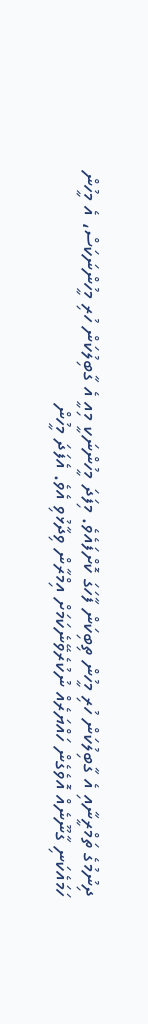ދިނުމުގެ ތަމްރީނާއި އެ ގާބިލުކަން ހުރި މީހުން ތިބިކަން ފާހަގަ ކޮށްފައެވެ. މިފަދަ މީހުންނަކީ މިއީ އެ ގާބިލުކަން ހުރި މީހުންނަކަސް، އެ މީހުން ހަމައެކަނި ގާނޫނެއް އޮވެގެން ހައްޔަރެއް ނުކުރެވޭނެކަމަށް އިމްރާން ވިދާޅުވި އެވެ. އެފަދަ މީހުން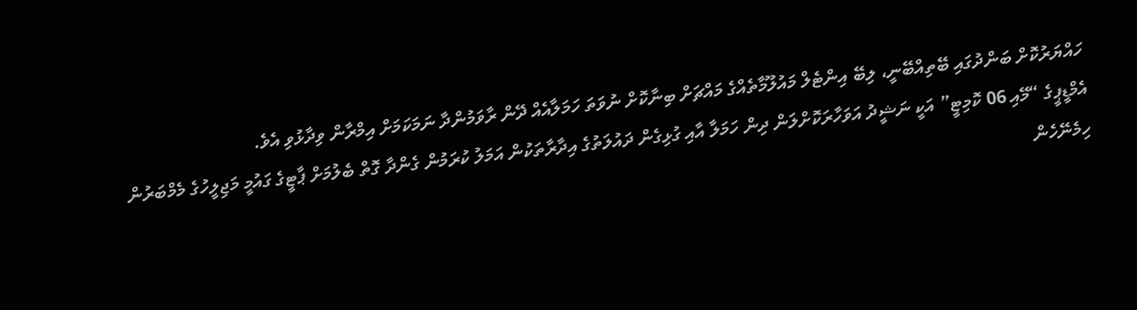ހައްޔަރުކޮށް ބަންދުގައި ބޭތިއްބޭނީ، ލިބޭ އިންޓެލް މައުލޫމާތެއްގެ މައްޗަށް ބިނާކޮށް ނުވަތަ ހަމަލާއެއް ދޭން ރާވަމުންދާ ނަމަކަމަށް އިމްރާން ވިދާޅުވި އެވެ.
އެމްޑީޕީގެ “މޭއި 06 ކޮމިޓީ” އަކީ ނަޝީދު އަވަހާރަކޮށްލަން ދިން ހަމަލާ އާއި ގުޅިގެން ދައުލަތުގެ އިދާރާތަކުން އަމަލު ކުރަމުން ގެންދާ ގޮތް ބެލުމަށް ޕާޓީގެ ގައުމީ މަޖިލީހުގެ މެމްބަރުން ހިމެނޭހެން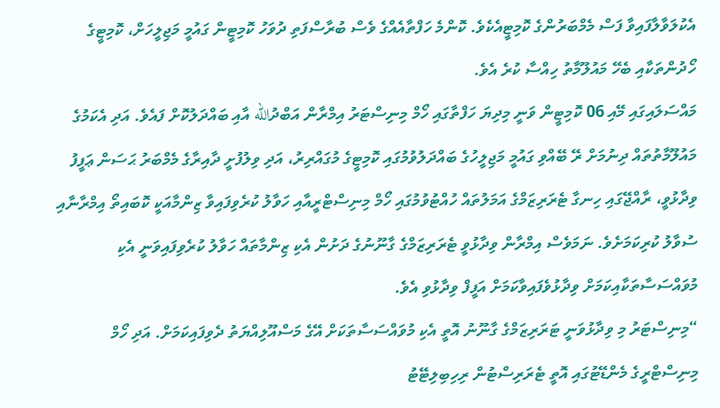އެކުލަވާލާފައިވާ ފަސް މެމްބަރުންގެ ކޮމިޓީއެކެވެ. ކޮންމެ ހަފްތާއެއްގެ ވެސް ބުރާސްފަތި ދުވަހު ކޮމިޓީން ގައުމީ މަޖިލީހަށް، ކޮމިޓީގެ ހޯދުންތަކާއި ބެހޭ މައުލޫމާތު ހިއްސާ ކުރެ އެވެ.
މައްސަލައިގައި މޭއި 06 ކޮމިޓީން ވަނީ މިދިޔަ ހަފްތާގައި ހޯމް މިނިސްޓަރު އިމްރާން އަބްދުالله އާއި ބައްދަލުކޮށް ފައެވެ. އަދި އެކަމުގެ މައުލޫމާތުތައް ދިނުމަށް ރޭ ބޭއްވި ގައުމީ މަޖިލީހުގެ ބައްދަލުވުމުގައި ކޮމިޓީގެ މުގައްރިރު، އަދި ވިލުފުށީ ދާއިރާގެ މެމްބަރު ޙަސަން ޢަފީފު ވިދާޅުވީ، ރާއްޖޭގައި ހިނގާ ޓެރަރިޒަމްގެ އަމަލުތައް ހުއްޓުވުމުގައި ހޯމް މިނިސްޓްރީއާއި ހަވާލު ކުރެވިފައިވާ ޒިންމާއަކީ ކޮބައިތޯ އިމްރާނާއި ސުވާލު ކުރިކަމަށެވެ. ނަމަވެސް އިމްރާން ވިދާޅުވީ ޓެރަރިޒަމްގެ ގާނޫނުގެ ދަށުން އެކި ޒިންމާތައް ހަވާލު ކުރެވިފައިވަނީ އެކި މުވައްސަސާތަކާއިކަމަށް ވިދާޅުވެފައިވާކަމަށް އަފީފް ވިދާޅުވި އެވެ.
“މިނިސްޓަރު މި ވިދާޅުވަނީ ޓަރަރިޒަމްގެ ގާނޫނު އޮތީ އެކި މުވައްސަސާތަކަށް އޭގެ މަސްއޫލިއްޔަތު ދެވިފައިކަމަށް. އަދި ހޯމް މިނިސްޓްރީގެ މެންޑޭޓުގައި އޮތީ ޓެރަރިސްޓުން ރިހިބިލިޓޭޓު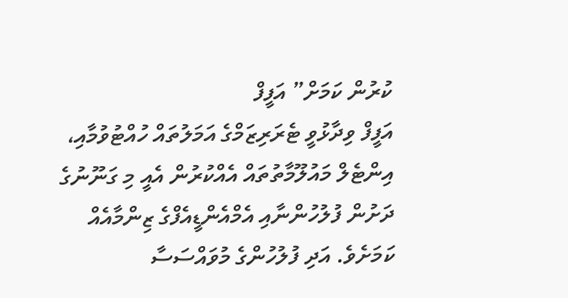ކުރުން ކަމަށް” އަފީފް
އަފީފް ވިދާޅުވީ ޓެރަރިޒަމްގެ އަމަލުތައް ހުއްޓުވުމާއި، އިންޓެލް މައުލޫމާތުތައް އެއްކުރުން އެއީ މި ގަނޫނުގެ ދަށުން ފުލުހުންނާއި އެމްއެންޑީއެފްގެ ޒިންމާއެއް ކަމަށެވެ. އަދި ފުލުހުންގެ މުވައްސަސާ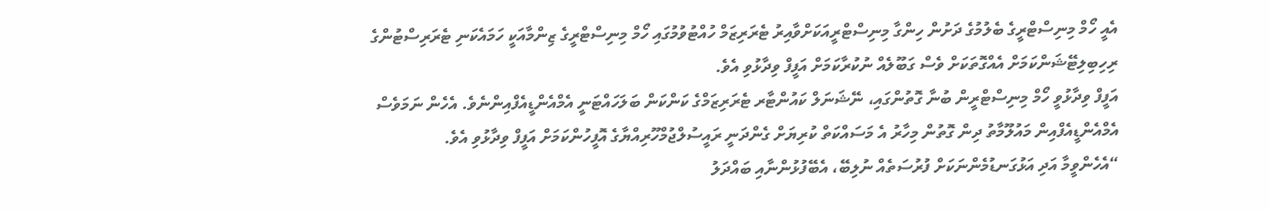އެއީ ހޯމް މިނިސްޓްރީގެ ބެލުމުގެ ދަށުން ހިންގާ މިނިސްޓްރީއަކަށްވާއިރު ޓެރަރިޒަމް ހުއްޓުވުމުގައި ހޯމް މިނިސްޓްރީގެ ޒިންމާއަކީ ހަމައެކަނި ޓެރަރިސްޓުންގެ ރިހިބިލިޓޭޝަންކަމަށް އެއްގޮތަކަށް ވެސް ގަބޫލެއް ނުކުރާކަމަށް އަފީފް ވިދާޅުވި އެވެ.
އަފީފް ވިދާޅުވީ ހޯމް މިނިސްޓްރީން ބުނާ ގޮތުންގައި، ނޭޝަނަލް ކައުންޓާރ ޓެރަރިޒަމްގެ ކަންކަން ބަލަހައްޓަނީ އެމްއެންޑީއެފްއިންނެވެ. އެހެން ނަމަވެސް އެމްއެންޑީއެފްއިން މައުލޫމާތު ދިން ގޮތުން މިހާރު އެ މަސައްކަތް ކުރިޔަށް ގެންދަނީ ރައީސުލްޖުމްހޫރިއްޔާގެ އޮފީހުންކަމަށް އަފީފް ވިދާޅުވި އެވެ.
“އެހެންވީމާ އަދި އަޅުގަނޑުމެންނަކަށް ފުރުސަތެއް ނުލިބޭ، އެބޭފުޅުންނާއި ބައްދަލު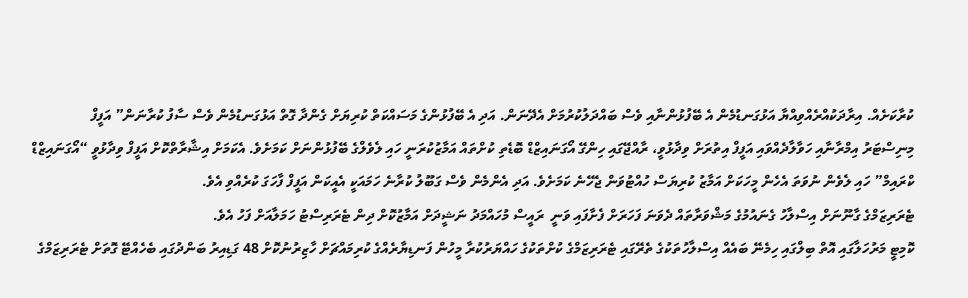ކުރާކަށެއް. އިރާދަކުއްރެއްވިއްޔާ އަޅުގަނޑުމެން އެ ބޭފުޅުންނާއި ވެސް ބައްދަލުކުރުމަށް އެދޭނަން. އަދި އެ ބޭފުޅުންގެ މަސައްކަތް ކުރިޔަށް ގެންދާ ގޮތް އަޅުގަނޑުމެން ވެސް ސާފު ކުރާނަން” އަފީފް
މިނިސްޓަރު އިމްރާނާއި ހަވާލާދެއްވައި އަފީފް އިތުރަށް ވިދާޅުވީ، ރާއްޖޭގައި ހިންގޭ އޯގަނައިޒްޑް ބޮޑެތި ކުށްތައް އަމާޒުކުރަނީ ހައި ލެވެލްގެ ބޭފުޅުންނަށް ކަމަށެވެ. އެކަމަށް އިޝާރާތްކޮށް އަފީފް ވިދާޅުވީ “އޯގަނައިޒްޑް ކްރައިމް” ހައި ލެވެން ނުވަތަ އެހެން މީހަކަށް އަމާޒު ކުރިޔަސް ހުއްޓުވަން ޖެހޭނެ ކަމަށެވެ. އަދި އެންމެން ވެސް ގަބޫލު ކުރާނެ ހަމައަކީ އެއީކަން އަފީފް ފާހަގަ ކުރެއްވި އެވެ.
ޓެރަރިޒަމްގެ ގާނޫނަށް އިސްލާހު ގެނައުމުގެ މަޝްވަރާތައް ދެވަނަ ފަހަރަށް ފެށާފައި ވަނީ  ރައީސް މުހައްމަދު ނަޝީދަށް އަމާޒުކޮށް ދިން ޓެރަރިސްޓު ހަމަލާއަށް ފަހު އެވެ.
ކޮމިޓީ މަރުހަލާގައި އޮތް ބިލްގައި ހިމެނޭ ބައެއް އިސްލާހުތަކުގެ ތެރޭގައި ޓެރަރިޒަމްގެ ކުށްތަކުގެ ހައްޔަރުކުރާ މީހުން ފަނޑިޔާރެއްގެ ކުރިމައްޗަށް ހާޒިރުނުކޮށް 48 ގަޑިއިރު ބަންދުގައި ބެހެއްޓޭ ގޮތަށް ޓެރަރިޒަމްގެ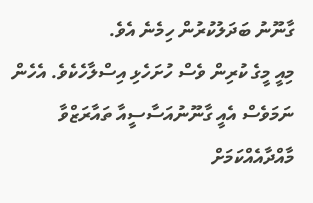ގާނޫނު ބަދަލުކުރުން ހިމެނެ އެވެ.
މިއީ މީގެ ކުރިން ވެސް ހުށަހެޅި އިސްލާހެކެވެ. އެހެން ނަމަވެސް އެއީ ގާނޫނުއަސާސީއާ ތައާރަޒްވާ މާއްދާއެއްކަމަށް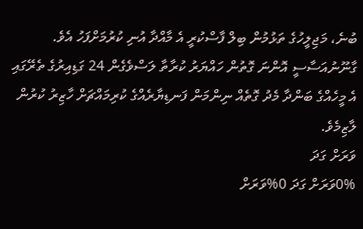ބުނެ، މަޖިލީހުގެ ތަޅުމުން ބިލް ފާސްކުރީ އެ މާއްދާ އުނި ކުރުމަށްފަހު އެވެ.
ގާނޫނުއަސާސީ އޮންނަ ގޮތުން ހައްޔަރު ކުރާތާ ލަސްވެގެން 24 ގަޑިއިރުގެ ތެރޭގައި އެ މީހެއްގެ ބަންދާ މެދު ގޮތެއް ނިންމަން ފަނޑިޔާރެއްގެ ކުރިމައްޗަށް ހާޒިރު ކުރުން ލާޒިމެވެ.
ވަރަށް ގަދަ
0%ވަރަށް ގަދަ 0%ވަރަށް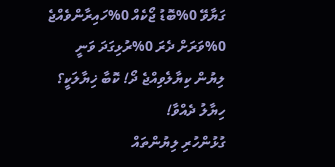ގަޔާވޭ 0%ބޮޑު ޖޯކެއް 0%ހައިރާންވެއްޖެ 0%ވަރަށް ދެރަ 0%ރުޅިގަދަ ވަނީ
ލިޔުން ކިޔާލެވިއްޖެ ދޯ! ކޮބާ ޚިޔާލަކީ؟
ހިޔާލު ދެއްވާ!
ގުޅުންހުރި ލިޔުންތައް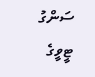ސަންގު ޓީވީގެ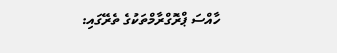ހާއްސަ ޕްރޮގްރާމްތަކުގެ ތެރޭގައި: